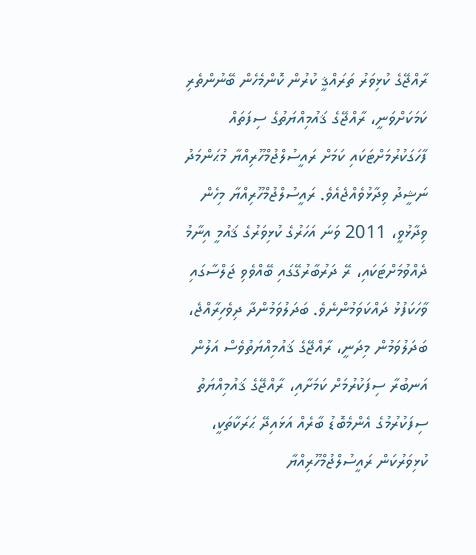ރާއްޖޭގެ ކުޅިވަރު ތަރައްޤީ ކުރުން ކޮންމެހެން ބޭނުންތެރި ކަމަކަށްވަނީ، ރާއްޖޭގެ ޤައުމިއްޔަތުގެ ސިފަތައް ފާހަގަކުރުމަށްޓަކައި ކަމަށް ރައީސުލްޖުމްހޫރިއްޔާ މުޙަންމަދު ނަޝީދު ވިދާޅުވެއްޖެއެވެ. ރައީސުލްޖުމްހޫރިއްޔާ މިހެން ވިދާޅުވީ، 2011 ވަނަ އަހަރުގެ ކުޅިވަރުގެ ޤައުމީ އިނާމު ދެއްވުމަށްޓަކައި، ރޭ ދަރުބާރުގޭގައި ބޭއްވެވި ޖަލްސާގައި ވާހަކަފުޅު ދައްކަވަމުންނެވެ. ބަދަލުވަމުންދާ ދިވެހިރާއްޖެ، ބަދަލުވަމުން މިދަނީ، ރާއްޖޭގެ ޤައުމިއްޔަތުވެސް އަލުން އަނބުރާ ސިފަކުރުމަށް ކަމަށާއި، ރާއްޖޭގެ ޤައުމިއްޔަތު ސިފަކުރުމުގެ އެންމެބޮޑު ބާރެއް އަޅައިދޭ ޙަރަކާތަކީ، ކުޅިވަރުކަން ރައީސުލްޖުމްހޫރިއްޔާ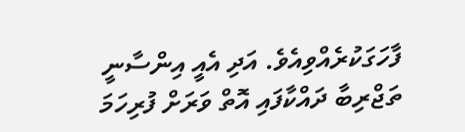ފާހަގަކުރެއްވިއެވެ. އަދި އެއީ އިންސާނީ ތަޖްރިބާ ދައްކާފައި އޮތް ވަރަށް ފުރިހަމަ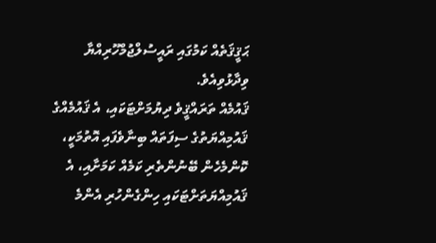ޙަޤީޤަތެއް ކަމުގައި ރައީސުލްޖުމްހޫރިއްޔާ ވިދާޅުވިއެވެ.
ޤައުމެއް ތަރައްޤީވެ ދިޔުމަށްޓަކައި، އެ ޤައުމެއްގެ ޤައުމިއްޔަތުގެ ސިފަތައް ބިނާވެފައި އޮތުމަކީ، ކޮންމެހެން ބޭނުންތެރި ކަމެއް ކަމަށާއި، އެ ޤައުމިއްޔަތަށްޓަކައި ހިންގެންހުރި އެންމެ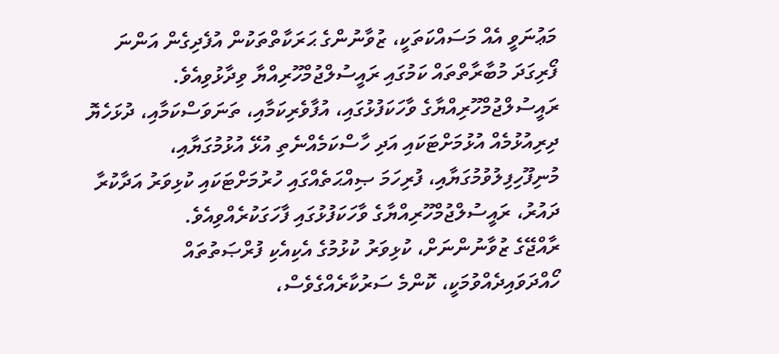މަޢުނަވީ އެއް މަސައްކަތަކީ، ޒުވާނުންގެ ޙަރަކާތްތަކުން އުފެދިގެން އަންނަ ފޯރިގަދަ މުބާރާތްތައް ކަމުގައި ރައީސުލްޖުމްހޫރިއްޔާ ވިދާޅުވިއެވެ. ރައީސުލްޖުމްހޫރިއްޔާގެ ވާހަކަފުޅުގައި، އުފާވެރިކަމާއި، ތަނަވަސްކަމާއި، ދުޅަހެޔޮ ދިރިއުޅުމެއް އުޅުމަށްޓަކައި އަދި ހާސްކަމެއްނެތި އުޅޭ އުޅުމުގަޔާއި، މުނިފޫހިފިލުވުމުގަޔާއި، ފުރިހަމަ ޞިއްޙަތެއްގައި ހުރުމަށްޓަކައި ކުޅިވަރު އަދާކުރާ ދައުރު، ރައީސުލްޖުމްހޫރިއްޔާގެ ވާހަކަފުޅުގައި ފާހަގަކުރެއްވިއެވެ.
ރާއްޖޭގެ ޒުވާނުންނަށް، ކުޅިވަރު ކުޅުމުގެ އެކިއެކި ފުރްޞަތުތައް ހޯއްދަވައިދެއްވުމަކީ، ކޮންމެ ސަރުކާރެއްގެވެސް،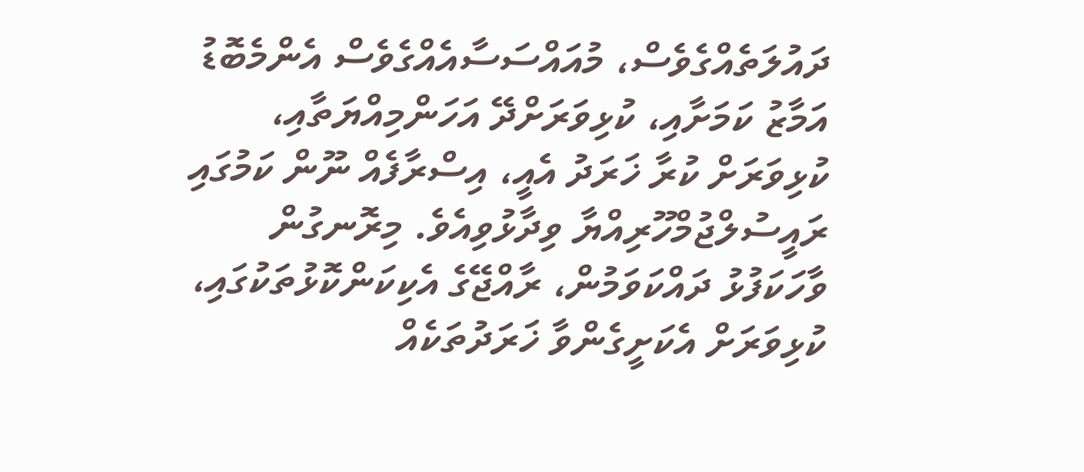ދައުލަތެއްގެވެސް، މުއައްސަސާއެއްގެވެސް އެންމެބޮޑު އަމާޒު ކަމަށާއި، ކުޅިވަރަށްދޭ އަހަންމިއްޔަތާއި، ކުޅިވަރަށް ކުރާ ޚަރަދު އެއީ، އިސްރާފެއް ނޫން ކަމުގައި ރައީސުލްޖުމްހޫރިއްޔާ ވިދާޅުވިއެވެ. މިރޮނގުން ވާހަކަފުޅު ދައްކަވަމުން، ރާއްޖޭގެ އެކިކަންކޮޅުތަކުގައި، ކުޅިވަރަށް އެކަށީގެންވާ ޚަރަދުތަކެއް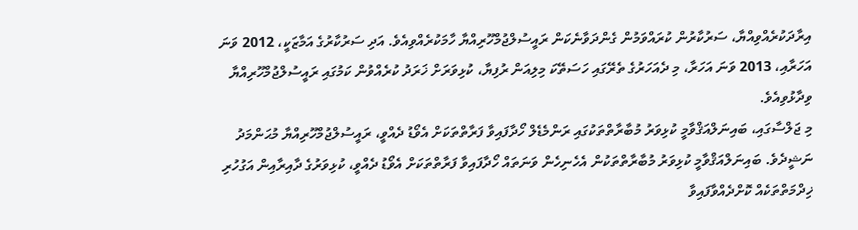އިރާދަކުރެއްވިއްޔާ، ސަރުކާރުން ކުރައްވަމުން ގެންދަވާނެކަން ރައީސުލްޖުމްހޫރިއްޔާ ހާމަކުރެއްވިއެވެ. އަދި ސަރުކާރުގެ އަމާޒަކީ، 2012 ވަނަ އަހަރާއި، 2013 ވަނަ އަހަރާ، މި ދެއަހަރުގެ ތެރޭގައި ހަސަތޭކަ މިލިއަން ރުފިޔާ، ކުޅިވަރަށް ޚަރަދު ކުރެއްވުން ކަމުގައި ރައީސުލްޖުމްހޫރިއްޔާ ވިދާޅުވިއެވެ.
މި ޖަލްސާގައި، ބައިނަލްއަޤްވާމީ ކުޅިވަރު މުބާރާތްތަކުގައި ރަންމެޑެލް ހޯދާފައިވާ ފަރާތްތަކަށް އެވޯޑު ދެއްވީ، ރައީސުލްޖުމްހޫރިއްޔާ މުޙަންމަދު ނަޝީދެވެ. ބައިނަލްއަޤްވާމީ ކުޅިވަރު މުބާރާތްތަކުން އެހެނިހެން ވަނަތައް ހޯދާފައިވާ ފަރާތްތަކަށް އެވޯޑު ދެއްވީ، ކުޅިވަރުގެ ދާއިރާއިން އަގުހުރި ޚިދްމަތްތަކެއް ކޮށްދެއްވާފައިވާ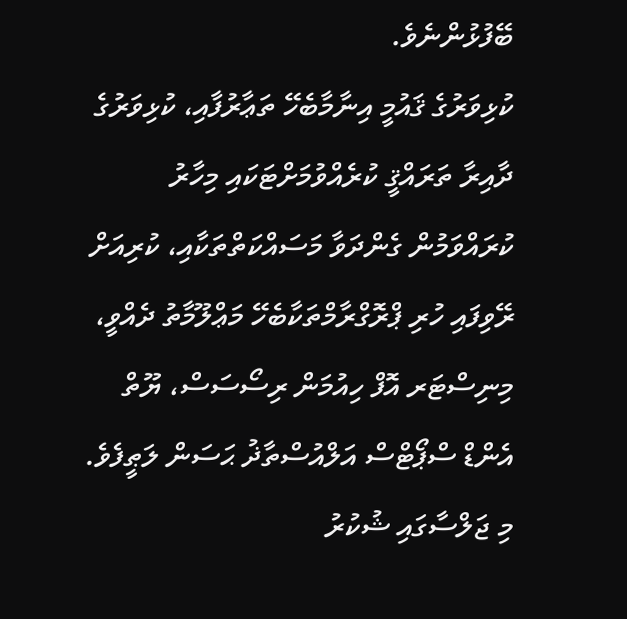ބޭފުޅުންނެވެ.
ކުޅިވަރުގެ ޤައުމީ އިނާމާބެހޭ ތަޢާރުފާއި، ކުޅިވަރުގެ ދާއިރާ ތަރައްޤީ ކުރެއްވުމަށްޓަކައި މިހާރު ކުރައްވަމުން ގެންދަވާ މަސައްކަތްތަކާއި، ކުރިއަށް ރޭވިފައި ހުރި ޕްރޮގްރާމްތަކާބެހޭ މަޢްލޫމާތު ދެއްވީ، މިނިސްޓަރ އޮފް ހިއުމަން ރިސޯސަސް، ޔޫތް އެންޑް ސްޕޯޓްސް އަލްއުސްތާޛު ޙަސަން ލަޠީފެވެ. މި ޖަލްސާގައި ޝުކުރު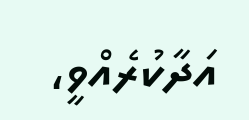އަދާކުރެއްވީ،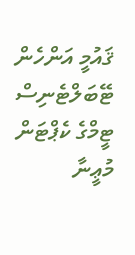ޤައުމީ އަންހެން ޓޭބަލްޓެނިސް ޓީމްގެ ކެޕްޓަން މުޢީނާ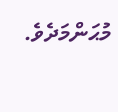މުޙަންމަދެވެ.